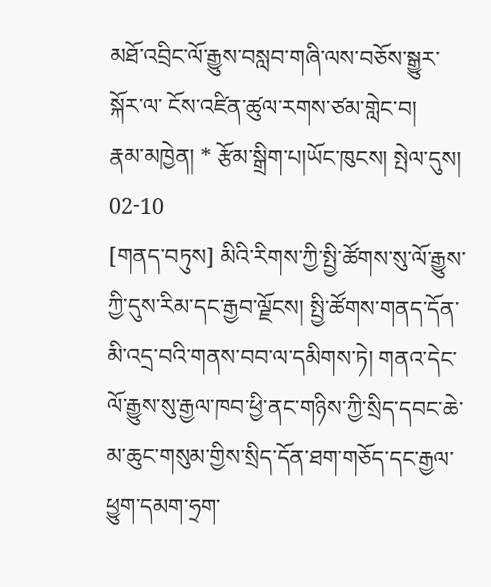མཐོ་འབྲིང་ལོ་རྒྱུས་བསླབ་གཞི་ལས་བཅོས་སྒྱུར་སྐོར་ལ་ ངོས་འཛིན་ཚུལ་རགས་ཙམ་གླེང་བ།
རྣམ་མཁྱེན། * རྩོམ་སྒྲིག་པ།ཡོང་ཁུངས། སྤེལ་དུས། 02-10
[གནད་བཏུས] མིའི་རིགས་ཀྱི་སྤྱི་ཚོགས་སུ་ལོ་རྒྱུས་ཀྱི་དུས་རིམ་དང་རྒྱབ་ལྗོངས། སྤྱི་ཚོགས་གནད་དོན་མི་འདྲ་བའི་གནས་བབ་ལ་དམིགས་ཏེ། གནའ་དེང་ལོ་རྒྱུས་སུ་རྒྱལ་ཁབ་ཕྱི་ནང་གཉིས་ཀྱི་སྲིད་དབང་ཆེ་མ་ཆུང་གསུམ་གྱིས་སྲིད་དོན་ཐག་གཅོད་དང་རྒྱལ་ཕྱུག་དམག་ཧྲག་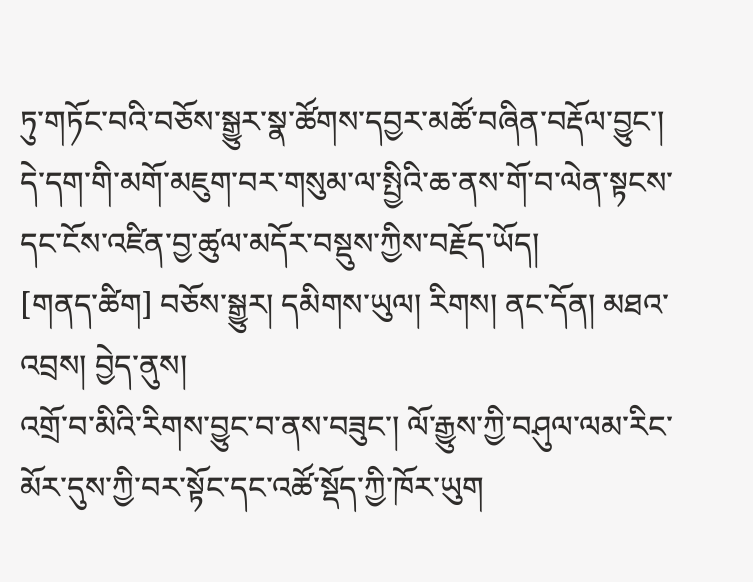ཏུ་གཏོང་བའི་བཅོས་སྒྱུར་སྣ་ཚོགས་དབྱར་མཚོ་བཞིན་བརྡོལ་བྱུང་། དེ་དག་གི་མགོ་མཇུག་བར་གསུམ་ལ་སྤྱིའི་ཆ་ནས་གོ་བ་ལེན་སྟངས་དང་ངོས་འཛིན་བྱ་ཚུལ་མདོར་བསྡུས་ཀྱིས་བརྗོད་ཡོད།
[གནད་ཚིག] བཅོས་སྒྱུར། དམིགས་ཡུལ། རིགས། ནང་དོན། མཐའ་འབྲས། བྱེད་ནུས།
འགྲོ་བ་མིའི་རིགས་བྱུང་བ་ནས་བཟུང་། ལོ་རྒྱུས་ཀྱི་བཤུལ་ལམ་རིང་མོར་དུས་ཀྱི་བར་སྟོང་དང་འཚོ་སྡོད་ཀྱི་ཁོར་ཡུག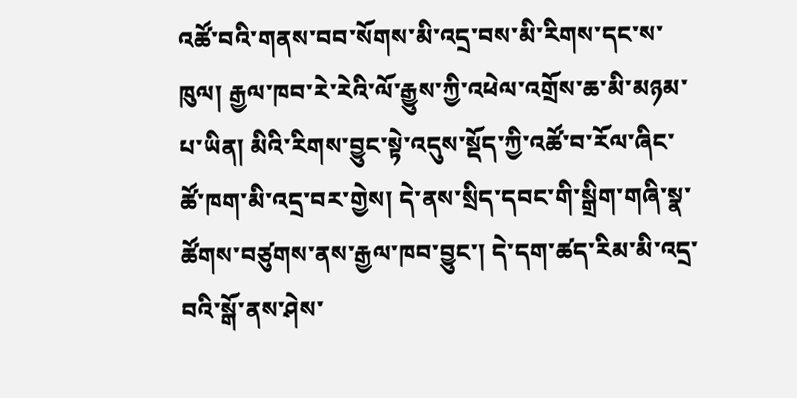འཚོ་བའི་གནས་བབ་སོགས་མི་འདྲ་བས་མི་རིགས་དང་ས་ཁུལ། རྒྱལ་ཁབ་རེ་རེའི་ལོ་རྒྱུས་ཀྱི་འཕེལ་འགྲོས་ཆ་མི་མཉམ་པ་ཡིན། མིའི་རིགས་བྱུང་སྟེ་འདུས་སྡོད་ཀྱི་འཚོ་བ་རོལ་ཞིང་ཚོ་ཁག་མི་འདྲ་བར་གྱེས། དེ་ནས་སྲིད་དབང་གི་སྒྲིག་གཞི་སྣ་ཚོགས་བཙུགས་ནས་རྒྱལ་ཁབ་བྱུང་། དེ་དག་ཚད་རིམ་མི་འདྲ་བའི་སྒོ་ནས་ཤེས་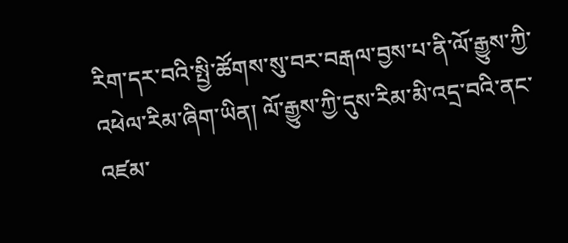རིག་དར་བའི་སྤྱི་ཚོགས་སུ་བར་བརྒལ་བྱས་པ་ནི་ལོ་རྒྱུས་ཀྱི་འཕེལ་རིམ་ཞིག་ཡིན། ལོ་རྒྱུས་ཀྱི་དུས་རིམ་མི་འདྲ་བའི་ནང་འཛམ་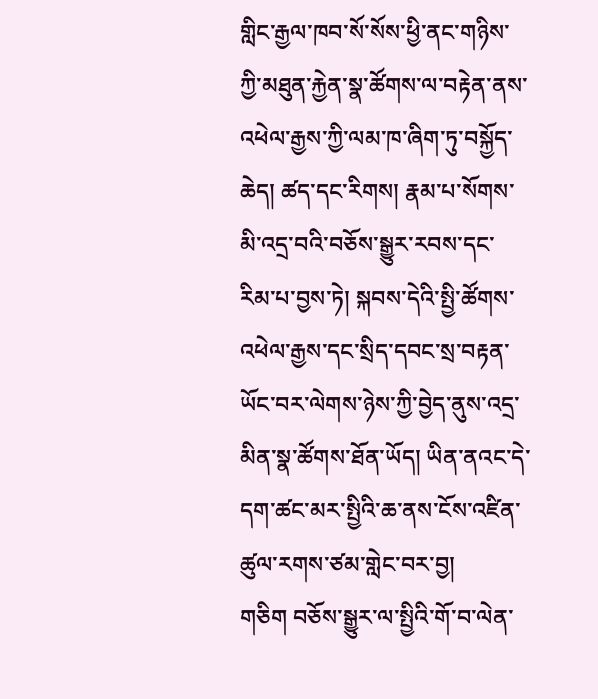གླིང་རྒྱལ་ཁབ་སོ་སོས་ཕྱི་ནང་གཉིས་ཀྱི་མཐུན་རྐྱེན་སྣ་ཚོགས་ལ་བརྟེན་ནས་འཕེལ་རྒྱས་ཀྱི་ལམ་ཁ་ཞིག་ཏུ་བསྐྱོད་ཆེད། ཚད་དང་རིགས། རྣམ་པ་སོགས་མི་འདྲ་བའི་བཅོས་སྒྱུར་རབས་དང་རིམ་པ་བྱས་ཏེ། སྐབས་དེའི་སྤྱི་ཚོགས་འཕེལ་རྒྱས་དང་སྲིད་དབང་སྲ་བརྟན་ཡོང་བར་ལེགས་ཉེས་ཀྱི་བྱེད་ནུས་འདྲ་མིན་སྣ་ཚོགས་ཐོན་ཡོད། ཡིན་ནའང་དེ་དག་ཚང་མར་སྤྱིའི་ཆ་ནས་ངོས་འཛིན་ཚུལ་རགས་ཙམ་གླེང་བར་བྱ།
གཅིག བཅོས་སྒྱུར་ལ་སྤྱིའི་གོ་བ་ལེན་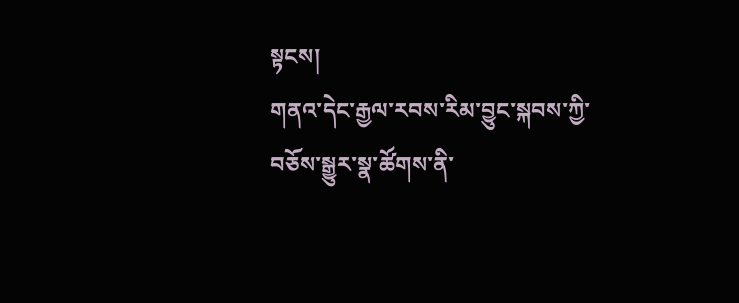སྟངས།
གནའ་དེང་རྒྱལ་རབས་རིམ་བྱུང་སྐབས་ཀྱི་བཅོས་སྒྱུར་སྣ་ཚོགས་ནི་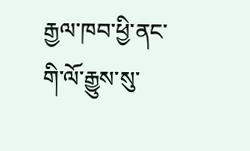རྒྱལ་ཁབ་ཕྱི་ནང་གི་ལོ་རྒྱུས་སུ་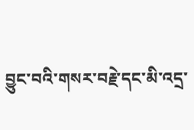བྱུང་བའི་གསར་བརྗེ་དང་མི་འདྲ་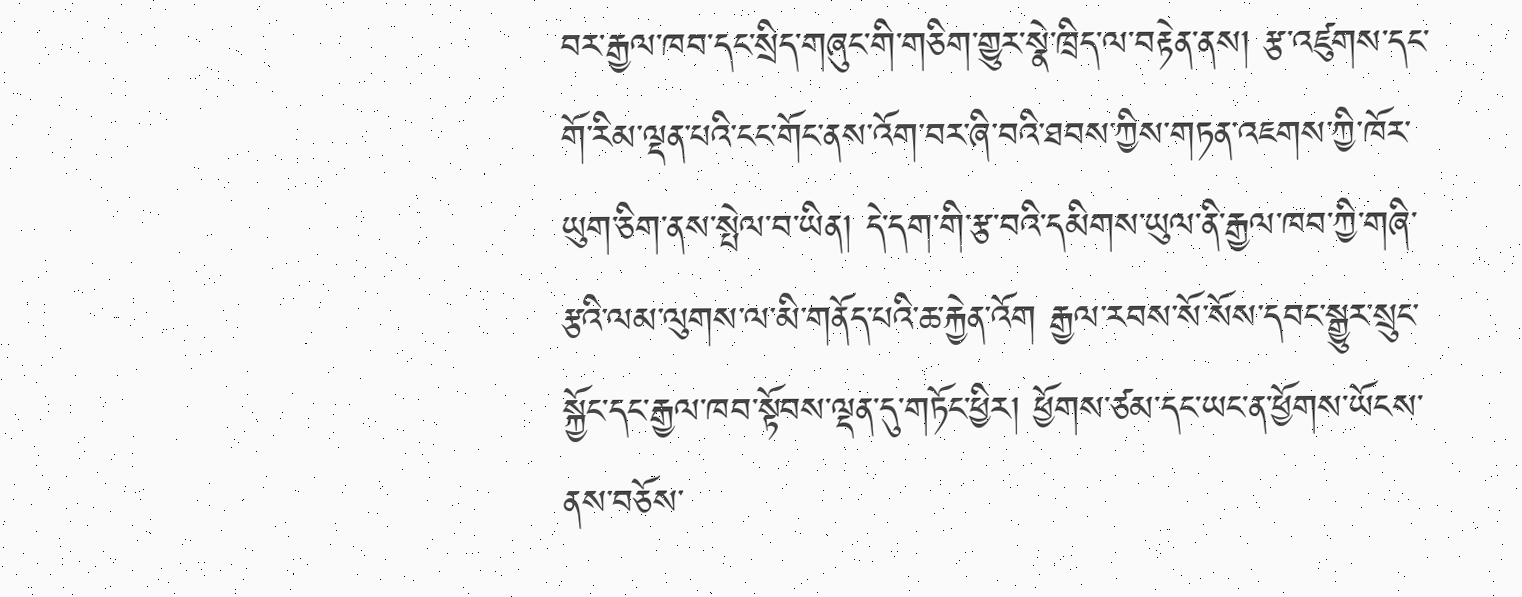བར་རྒྱལ་ཁབ་དང་སྲིད་གཞུང་གི་གཅིག་གྱུར་སྣེ་ཁྲིད་ལ་བརྟེན་ནས། རྩ་འཛུགས་དང་གོ་རིམ་ལྡན་པའི་ངང་གོང་ནས་འོག་བར་ཞི་བའི་ཐབས་ཀྱིས་གཏན་འཇགས་ཀྱི་ཁོར་ཡུག་ཅིག་ནས་སྤེལ་བ་ཡིན། དེ་དག་གི་རྩ་བའི་དམིགས་ཡུལ་ནི་རྒྱལ་ཁབ་ཀྱི་གཞི་རྩའི་ལམ་ལུགས་ལ་མི་གནོད་པའི་ཆ་རྐྱེན་འོག རྒྱལ་རབས་སོ་སོས་དབང་སྒྱུར་སྲུང་སྐྱོང་དང་རྒྱལ་ཁབ་སྟོབས་ལྡན་དུ་གཏོང་ཕྱིར། ཕྱོགས་ཙམ་དང་ཡང་ན་ཕྱོགས་ཡོངས་ནས་བཅོས་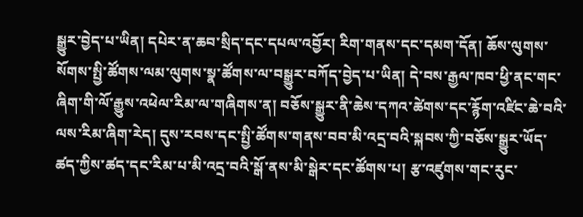སྒྱུར་བྱེད་པ་ཡིན། དཔེར་ན་ཆབ་སྲིད་དང་དཔལ་འབྱོར། རིག་གནས་དང་དམག་དོན། ཆོས་ལུགས་སོགས་སྤྱི་ཚོགས་ལམ་ལུགས་སྣ་ཚོགས་ལ་བསྒྱུར་བཀོད་བྱེད་པ་ཡིན། དེ་བས་རྒྱལ་ཁབ་ཕྱི་ནང་གང་ཞིག་གི་ལོ་རྒྱུས་འཕེལ་རིམ་ལ་གཞིགས་ན། བཅོས་སྒྱུར་ནི་ཆེས་དཀའ་ཚེགས་དང་རྙོག་འཛིང་ཆེ་བའི་ལས་རིམ་ཞིག་རེད། དུས་རབས་དང་སྤྱི་ཚོགས་གནས་བབ་མི་འདྲ་བའི་སྐབས་ཀྱི་བཅོས་སྒྱུར་ཡོད་ཚད་ཀྱིས་ཚད་དང་རིམ་པ་མི་འདྲ་བའི་སྒོ་ནས་མི་སྒེར་དང་ཚོགས་པ། རྩ་འཛུགས་གང་རུང་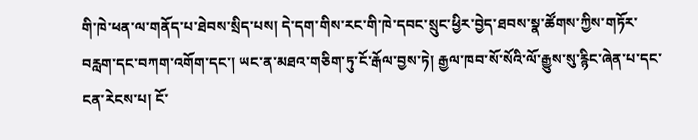གི་ཁེ་ཕན་ལ་གནོད་པ་ཐེབས་སྲིད་པས། དེ་དག་གིས་རང་གི་ཁེ་དབང་སྲུང་ཕྱིར་བྱེད་ཐབས་སྣ་ཚོགས་ཀྱིས་གཏོར་བརླག་དང་བཀག་འགོག་དང་། ཡང་ན་མཐའ་གཅིག་ཏུ་ངོ་རྒོལ་བྱས་ཏེ། རྒྱལ་ཁབ་སོ་སོའི་ལོ་རྒྱུས་སུ་རྙིང་ཞེན་པ་དང་ངན་རེངས་པ། ངོ་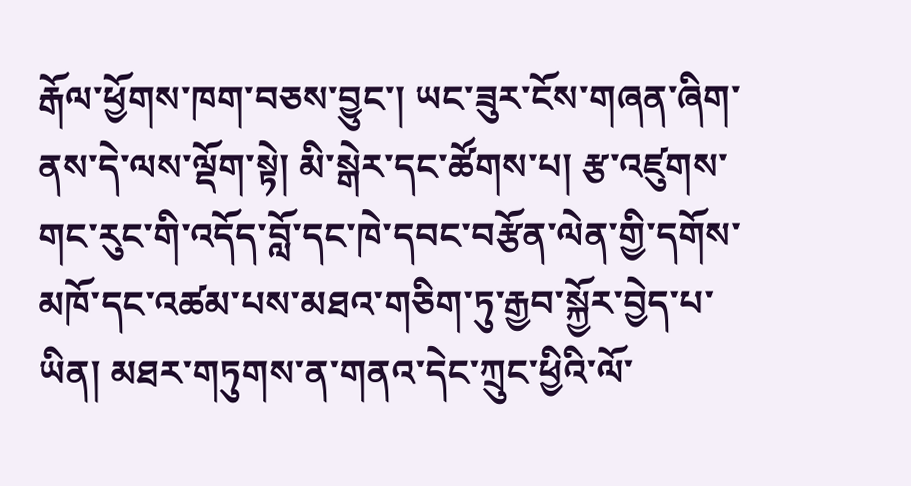རྒོལ་ཕྱོགས་ཁག་བཅས་བྱུང་། ཡང་ཟུར་ངོས་གཞན་ཞིག་ནས་དེ་ལས་ལྡོག་སྟེ། མི་སྒེར་དང་ཚོགས་པ། རྩ་འཛུགས་གང་རུང་གི་འདོད་བློ་དང་ཁེ་དབང་བརྩོན་ལེན་གྱི་དགོས་མཁོ་དང་འཚམ་པས་མཐའ་གཅིག་ཏུ་རྒྱབ་སྐྱོར་བྱེད་པ་ཡིན། མཐར་གཏུགས་ན་གནའ་དེང་ཀྲུང་ཕྱིའི་ལོ་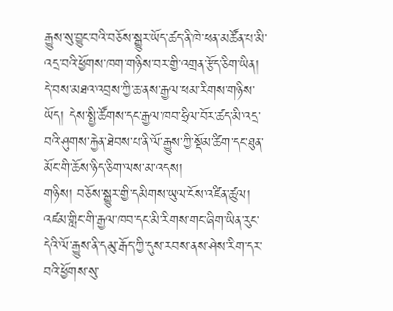རྒྱུས་སུ་བྱུང་བའི་བཅོས་སྒྱུར་ཡོད་ཚད་ནི་ཁེ་ཕན་མཚོན་པ་མི་འདྲ་བའི་ཕྱོགས་ཁག་གཉིས་བར་གྱི་འགྲན་རྩོད་ཅིག་ཡིན། དེ་བས་མཐའ་འབྲས་ཀྱི་ཆ་ནས་རྒྱལ་ཕམ་རིགས་གཉིས་ཡོད། དེས་སྤྱི་ཚོགས་དང་རྒྱལ་ཁབ་ཧྲིལ་བོར་ཚད་མི་འདྲ་བའི་ཤུགས་རྐྱེན་ཐེབས་པ་ནི་ལོ་རྒྱུས་ཀྱི་སྡོམ་ཚིག་དང་ཐུན་མོང་གི་ཆོས་ཉིད་ཅིག་ལས་མ་འདས།
གཉིས། བཅོས་སྒྱུར་གྱི་དམིགས་ཡུལ་ངོས་འཛིན་ཚུལ།
འཛམ་གླིང་གི་རྒྱལ་ཁབ་དང་མི་རིགས་གང་ཞིག་ཡིན་རུང་དེའི་ལོ་རྒྱུས་ནི་དམུ་རྒོད་ཀྱི་དུས་རབས་ནས་ཤེས་རིག་དར་བའི་ཕྱོགས་སུ་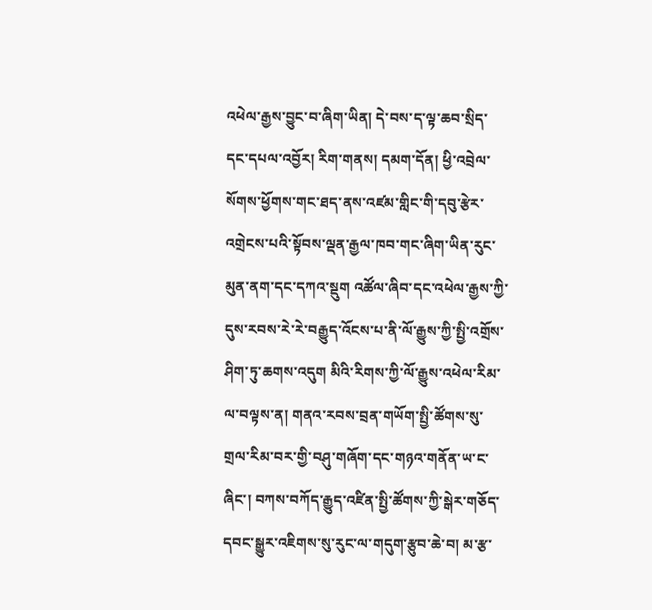འཕེལ་རྒྱས་བྱུང་བ་ཞིག་ཡིན། དེ་བས་ད་ལྟ་ཆབ་སྲིད་དང་དཔལ་འབྱོར། རིག་གནས། དམག་དོན། ཕྱི་འབྲེལ་སོགས་ཕྱོགས་གང་ཐད་ནས་འཛམ་གླིང་གི་དབུ་རྩེར་འགྲེངས་པའི་སྟོབས་ལྡན་རྒྱལ་ཁབ་གང་ཞིག་ཡིན་རུང་མུན་ནག་དང་དཀའ་སྡུག འཚོལ་ཞིབ་དང་འཕེལ་རྒྱས་ཀྱི་དུས་རབས་རེ་རེ་བརྒྱུད་འོངས་པ་ནི་ལོ་རྒྱུས་ཀྱི་སྤྱི་འགྲོས་ཤིག་ཏུ་ཆགས་འདུག མིའི་རིགས་ཀྱི་ལོ་རྒྱུས་འཕེལ་རིམ་ལ་བལྟས་ན། གནའ་རབས་བྲན་གཡོག་སྤྱི་ཚོགས་སུ་གྲལ་རིམ་བར་གྱི་བཤུ་གཞོག་དང་གཉའ་གནོན་ཡ་ང་ཞིང་། བཀས་བཀོད་རྒྱུད་འཛིན་སྤྱི་ཚོགས་ཀྱི་སྒེར་གཅོད་དབང་སྒྱུར་འཇིགས་སུ་རུང་ལ་གདུག་རྩུབ་ཆེ་བ། མ་རྩ་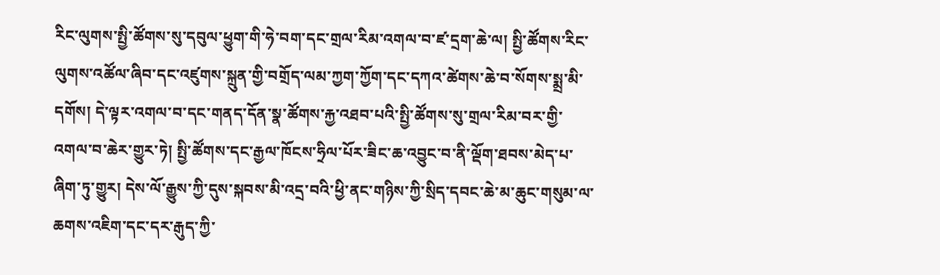རིང་ལུགས་སྤྱི་ཚོགས་སུ་དབུལ་ཕྱུག་གི་ཧེ་བག་དང་གྲལ་རིམ་འགལ་བ་ཛ་དྲག་ཆེ་ལ། སྤྱི་ཚོགས་རིང་ལུགས་འཚོལ་ཞིབ་དང་འཛུགས་སྐྲུན་གྱི་བགྲོད་ལམ་ཀྱག་ཀྱོག་དང་དཀའ་ཚེགས་ཆེ་བ་སོགས་སྨྲ་མི་དགོས། དེ་ལྟར་འགལ་བ་དང་གནད་དོན་སྣ་ཚོགས་རྐྱ་འཐབ་པའི་སྤྱི་ཚོགས་སུ་གྲལ་རིམ་བར་གྱི་འགལ་བ་ཆེར་གྱུར་ཏེ། སྤྱི་ཚོགས་དང་རྒྱལ་ཁོངས་ཧྲིལ་པོར་ཟིང་ཆ་འབྱུང་བ་ནི་ལྡོག་ཐབས་མེད་པ་ཞིག་ཏུ་གྱུར། དེས་ལོ་རྒྱུས་ཀྱི་དུས་སྐབས་མི་འདྲ་བའི་ཕྱི་ནང་གཉིས་ཀྱི་སྲིད་དབང་ཆེ་མ་ཆུང་གསུམ་ལ་ཆགས་འཇིག་དང་དར་རྒུད་ཀྱི་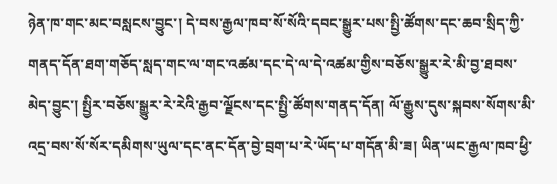ཉེན་ཁ་གང་མང་བསླངས་བྱུང་། དེ་བས་རྒྱལ་ཁབ་སོ་སོའི་དབང་སྒྱུར་པས་སྤྱི་ཚོགས་དང་ཆབ་སྲིད་ཀྱི་གནད་དོན་ཐག་གཅོད་སླད་གང་ལ་གང་འཚམ་དང་དེ་ལ་དེ་འཚམ་གྱིས་བཅོས་སྒྱུར་རེ་མི་བྱ་ཐབས་མེད་བྱུང་། སྤྱིར་བཅོས་སྒྱུར་རེ་རེའི་རྒྱབ་ལྗོངས་དང་སྤྱི་ཚོགས་གནད་དོན། ལོ་རྒྱུས་དུས་སྐབས་སོགས་མི་འདྲ་བས་སོ་སོར་དམིགས་ཡུལ་དང་ནང་དོན་བྱེ་བྲག་པ་རེ་ཡོད་པ་གདོན་མི་ཟ། ཡིན་ཡང་རྒྱལ་ཁབ་ཕྱི་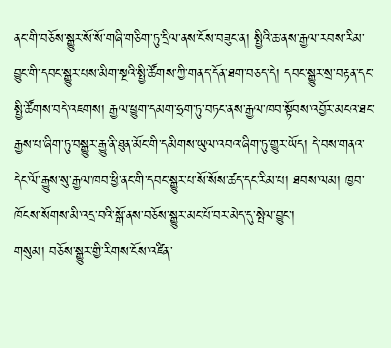ནང་གི་བཅོས་སྒྱུར་སོ་སོ་གཞི་གཅིག་ཏུ་དྲིལ་ནས་ངོས་བཟུང་ན། སྤྱིའི་ཆ་ནས་རྒྱལ་རབས་རིམ་བྱུང་གི་དབང་སྒྱུར་པས་མིག་སྔའི་སྤྱི་ཚོགས་ཀྱི་གནད་དོན་ཐག་བཅད་དེ། དབང་སྒྱུར་སྲ་བརྟན་དང་སྤྱི་ཚོགས་བདེ་འཇགས། རྒྱལ་ཕྱུག་དམག་ཧྲག་ཏུ་བཏང་ནས་རྒྱལ་ཁབ་སྟོབས་འབྱོར་མངའ་ཐང་རྒྱས་པ་ཞིག་ཏུ་བསྒྱུར་རྒྱུ་ནི་ཐུན་མོང་གི་དམིགས་ཡུལ་འབའ་ཞིག་ཏུ་གྱུར་ཡོད། དེ་བས་གནའ་དེང་ལོ་རྒྱུས་སུ་རྒྱལ་ཁབ་ཕྱི་ནང་གི་དབང་སྒྱུར་པ་སོ་སོས་ཚད་དང་རིམ་པ། ཐབས་ལམ། ཁྱབ་ཁོངས་སོགས་མི་འདྲ་བའི་སྒོ་ནས་བཅོས་སྒྱུར་མང་པོ་བར་མེད་དུ་སྤེལ་བྱུང་།
གསུམ། བཅོས་སྒྱུར་གྱི་རིགས་ངོས་འཛིན་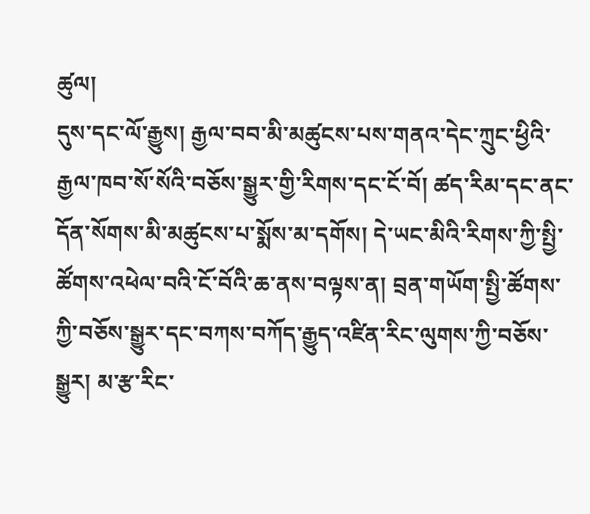ཚུལ།
དུས་དང་ལོ་རྒྱུས། རྒྱལ་བབ་མི་མཚུངས་པས་གནའ་དེང་ཀྲུང་ཕྱིའི་རྒྱལ་ཁབ་སོ་སོའི་བཅོས་སྒྱུར་གྱི་རིགས་དང་ངོ་བོ། ཚད་རིམ་དང་ནང་དོན་སོགས་མི་མཚུངས་པ་སྨོས་མ་དགོས། དེ་ཡང་མིའི་རིགས་ཀྱི་སྤྱི་ཚོགས་འཕེལ་བའི་ངོ་བོའི་ཆ་ནས་བལྟས་ན། བྲན་གཡོག་སྤྱི་ཚོགས་ཀྱི་བཅོས་སྒྱུར་དང་བཀས་བཀོད་རྒྱུད་འཛིན་རིང་ལུགས་ཀྱི་བཅོས་སྒྱུར། མ་རྩ་རིང་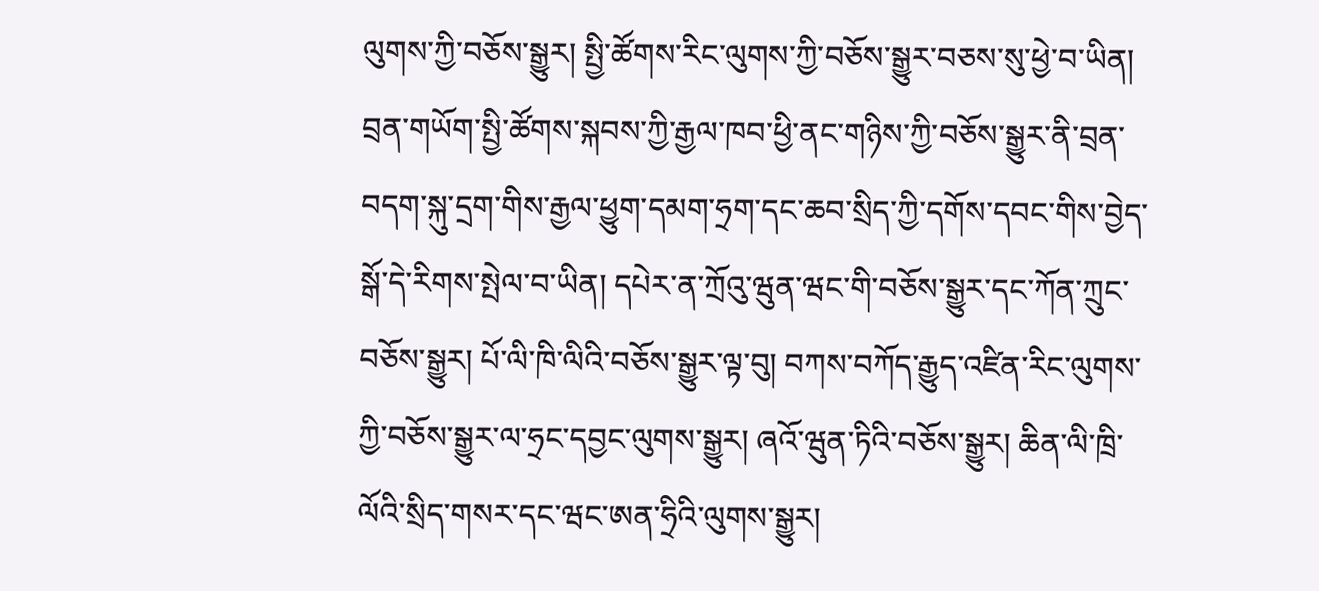ལུགས་ཀྱི་བཅོས་སྒྱུར། སྤྱི་ཚོགས་རིང་ལུགས་ཀྱི་བཅོས་སྒྱུར་བཅས་སུ་ཕྱེ་བ་ཡིན། བྲན་གཡོག་སྤྱི་ཚོགས་སྐབས་ཀྱི་རྒྱལ་ཁབ་ཕྱི་ནང་གཉིས་ཀྱི་བཅོས་སྒྱུར་ནི་བྲན་བདག་སྐུ་དྲག་གིས་རྒྱལ་ཕྱུག་དམག་ཧྲག་དང་ཆབ་སྲིད་ཀྱི་དགོས་དབང་གིས་བྱེད་སྒོ་དེ་རིགས་སྤེལ་བ་ཡིན། དཔེར་ན་ཀྲོའུ་ཝུན་ཝང་གི་བཅོས་སྒྱུར་དང་ཀོན་ཀྲུང་བཅོས་སྒྱུར། པོ་ལི་ཁི་ལིའི་བཅོས་སྒྱུར་ལྟ་བུ། བཀས་བཀོད་རྒྱུད་འཛིན་རིང་ལུགས་ཀྱི་བཅོས་སྒྱུར་ལ་ཧྲང་དབྱང་ལུགས་སྒྱུར། ཞའོ་ཝུན་ཏིའི་བཅོས་སྒྱུར། ཆིན་ལི་ཁྲི་ལོའི་སྲིད་གསར་དང་ཝང་ཨན་ཧྲིའི་ལུགས་སྒྱུར།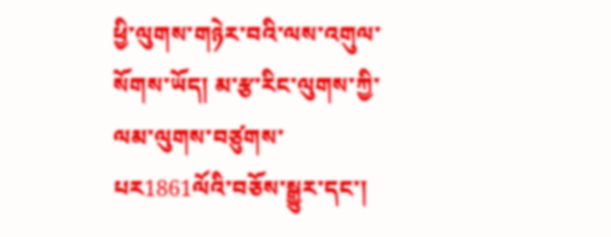ཕྱི་ལུགས་གཉེར་བའི་ལས་འགུལ་སོགས་ཡོད། མ་རྩ་རིང་ལུགས་ཀྱི་ལམ་ལུགས་བཙུགས་པར1861ལོའི་བཅོས་སྒྱུར་དང་།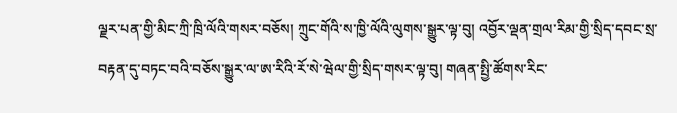ལྗར་པན་གྱི་མིང་ཀྲི་ཁྲི་ལོའི་གསར་བཅོས། ཀྲུང་གོའི་ས་ཁྱི་ལོའི་ལུགས་སྒྱུར་ལྟ་བུ། འབྱོར་ལྡན་གྲལ་རིམ་གྱི་སྲིད་དབང་སྲ་བརྟན་དུ་བཏང་བའི་བཅོས་སྒྱུར་ལ་ཨ་རིའི་རོ་སེ་ཝེལ་གྱི་སྲིད་གསར་ལྟ་བུ། གཞན་སྤྱི་ཚོགས་རིང་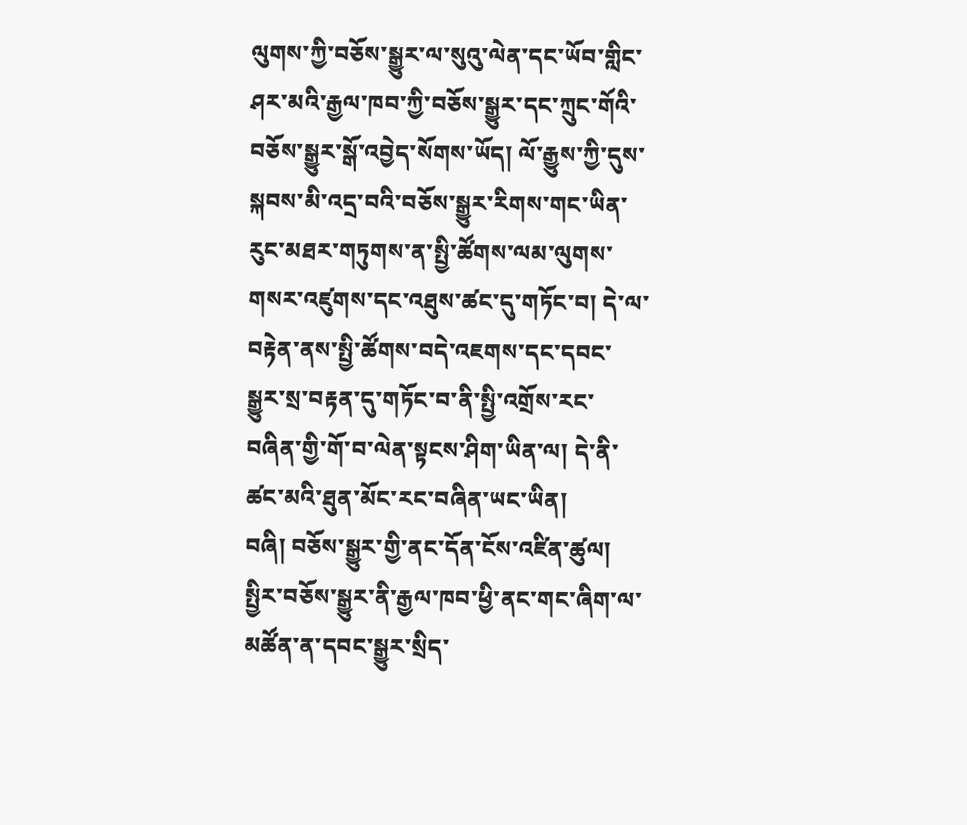ལུགས་ཀྱི་བཅོས་སྒྱུར་ལ་སུའུ་ལེན་དང་ཡོབ་གླིང་ཤར་མའི་རྒྱལ་ཁབ་ཀྱི་བཅོས་སྒྱུར་དང་ཀྲུང་གོའི་བཅོས་སྒྱུར་སྒོ་འབྱེད་སོགས་ཡོད། ལོ་རྒྱུས་ཀྱི་དུས་སྐབས་མི་འདྲ་བའི་བཅོས་སྒྱུར་རིགས་གང་ཡིན་རུང་མཐར་གཏུགས་ན་སྤྱི་ཚོགས་ལམ་ལུགས་གསར་འཛུགས་དང་འཐུས་ཚང་དུ་གཏོང་བ། དེ་ལ་བརྟེན་ནས་སྤྱི་ཚོགས་བདེ་འཇགས་དང་དབང་སྒྱུར་སྲ་བརྟན་དུ་གཏོང་བ་ནི་སྤྱི་འགྲོས་རང་བཞིན་གྱི་གོ་བ་ལེན་སྟངས་ཤིག་ཡིན་ལ། དེ་ནི་ཚང་མའི་ཐུན་མོང་རང་བཞིན་ཡང་ཡིན།
བཞི། བཅོས་སྒྱུར་གྱི་ནང་དོན་ངོས་འཛིན་ཚུལ།
སྤྱིར་བཅོས་སྒྱུར་ནི་རྒྱལ་ཁབ་ཕྱི་ནང་གང་ཞིག་ལ་མཚོན་ན་དབང་སྒྱུར་སྲིད་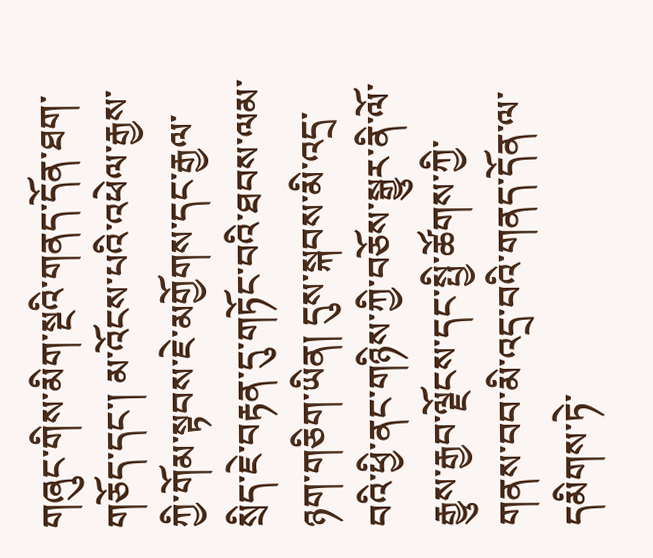གཞུང་གིས་མིག་སྔའི་གནད་དོན་ཐག་གཅོད་དང་། མ་འོངས་པའི་འཕེལ་རྒྱས་ཀྱི་གོམ་སྟབས་ཇེ་མགྱོགས་དང་རྒྱལ་སྲིད་ཇེ་བརྟན་དུ་གཏོང་བའི་ཐབས་ལམ་ཉག་གཅིག་ཡིན། དུས་སྐབས་མི་འདྲ་བའི་ཕྱི་ནང་གཉིས་ཀྱི་བཅོས་སྒྱུར་ནི་ལོ་རྒྱུས་རྒྱབ་ལྗོངས་དང་སྤྱི་ཚོགས་ཀྱི་གནས་བབ་མི་འདྲ་བའི་གནད་དོན་ལ་དམིགས་ཏེ་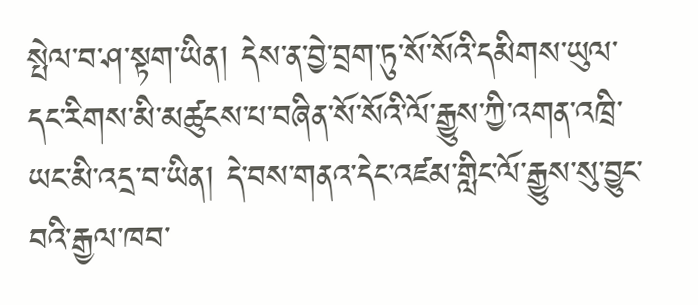སྤེལ་བ་ཤ་སྟག་ཡིན། དེས་ན་བྱེ་བྲག་ཏུ་སོ་སོའི་དམིགས་ཡུལ་དང་རིགས་མི་མཚུངས་པ་བཞིན་སོ་སོའི་ལོ་རྒྱུས་ཀྱི་འགན་འཁྲི་ཡང་མི་འདྲ་བ་ཡིན། དེ་བས་གནའ་དེང་འཛམ་གླིང་ལོ་རྒྱུས་སུ་བྱུང་བའི་རྒྱལ་ཁབ་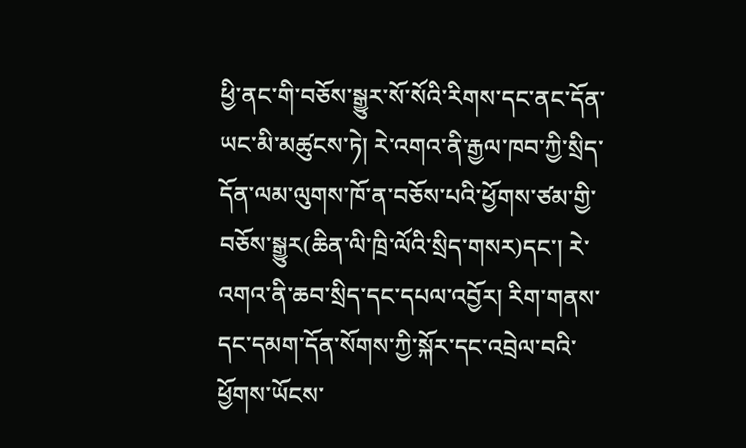ཕྱི་ནང་གི་བཅོས་སྒྱུར་སོ་སོའི་རིགས་དང་ནང་དོན་ཡང་མི་མཚུངས་ཏེ། རེ་འགའ་ནི་རྒྱལ་ཁབ་ཀྱི་སྲིད་དོན་ལམ་ལུགས་ཁོ་ན་བཅོས་པའི་ཕྱོགས་ཙམ་གྱི་བཅོས་སྒྱུར(ཆིན་ལི་ཁྲི་ལོའི་སྲིད་གསར)དང་། རེ་འགའ་ནི་ཆབ་སྲིད་དང་དཔལ་འབྱོར། རིག་གནས་དང་དམག་དོན་སོགས་ཀྱི་སྐོར་དང་འབྲེལ་བའི་ཕྱོགས་ཡོངས་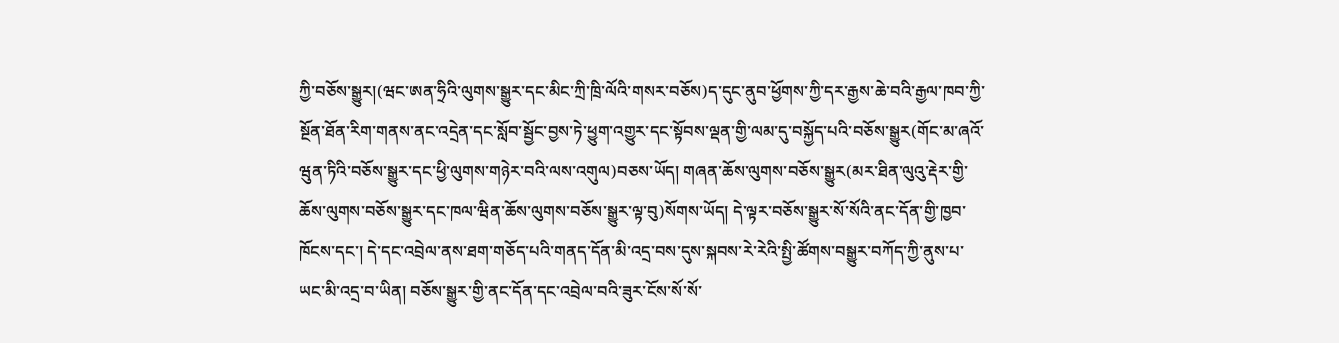ཀྱི་བཅོས་སྒྱུར།(ཝང་ཨན་ཧྲིའི་ལུགས་སྒྱུར་དང་མིང་ཀྲི་ཁྲི་ལོའི་གསར་བཅོས)ད་དུང་ནུབ་ཕྱོགས་ཀྱི་དར་རྒྱས་ཆེ་བའི་རྒྱལ་ཁབ་ཀྱི་སྔོན་ཐོན་རིག་གནས་ནང་འདྲེན་དང་སློབ་སྦྱོང་བྱས་ཏེ་ཕྱུག་འགྱུར་དང་སྟོབས་ལྡན་གྱི་ལམ་དུ་བསྐྱོད་པའི་བཅོས་སྒྱུར(གོང་མ་ཞའོ་ཝུན་ཏིའི་བཅོས་སྒྱུར་དང་ཕྱི་ལུགས་གཉེར་བའི་ལས་འགུལ)བཅས་ཡོད། གཞན་ཆོས་ལུགས་བཅོས་སྒྱུར(མར་ཐིན་ལུའུ་རྡེར་གྱི་ཆོས་ལུགས་བཅོས་སྒྱུར་དང་ཁལ་ཝིན་ཆོས་ལུགས་བཅོས་སྒྱུར་ལྟ་བུ)སོགས་ཡོད། དེ་ལྟར་བཅོས་སྒྱུར་སོ་སོའི་ནང་དོན་གྱི་ཁྱབ་ཁོངས་དང་། དེ་དང་འབྲེལ་ནས་ཐག་གཅོད་པའི་གནད་དོན་མི་འདྲ་བས་དུས་སྐབས་རེ་རེའི་སྤྱི་ཚོགས་བསྒྱུར་བཀོད་ཀྱི་ནུས་པ་ཡང་མི་འདྲ་བ་ཡིན། བཅོས་སྒྱུར་གྱི་ནང་དོན་དང་འབྲེལ་བའི་ཟུར་ངོས་སོ་སོ་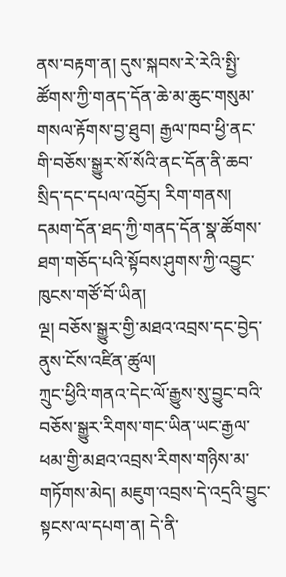ནས་བརྟག་ན། དུས་སྐབས་རེ་རེའི་སྤྱི་ཚོགས་ཀྱི་གནད་དོན་ཆེ་མ་ཆུང་གསུམ་གསལ་རྟོགས་བྱ་ཐུབ། རྒྱལ་ཁབ་ཕྱི་ནང་གི་བཅོས་སྒྱུར་སོ་སོའི་ནང་དོན་ནི་ཆབ་སྲིད་དང་དཔལ་འབྱོར། རིག་གནས། དམག་དོན་ཐད་ཀྱི་གནད་དོན་སྣ་ཚོགས་ཐག་གཅོད་པའི་སྟོབས་ཤུགས་ཀྱི་འབྱུང་ཁུངས་གཙོ་བོ་ཡིན།
ལྔ། བཅོས་སྒྱུར་གྱི་མཐའ་འབྲས་དང་བྱེད་ནུས་ངོས་འཛིན་ཚུལ།
ཀྲུང་ཕྱིའི་གནའ་དེང་ལོ་རྒྱུས་སུ་བྱུང་བའི་བཅོས་སྒྱུར་རིགས་གང་ཡིན་ཡང་རྒྱལ་ཕམ་གྱི་མཐའ་འབྲས་རིགས་གཉིས་མ་གཏོགས་མེད། མཇུག་འབྲས་དེ་འདྲའི་བྱུང་སྟངས་ལ་དཔག་ན། དེ་ནི་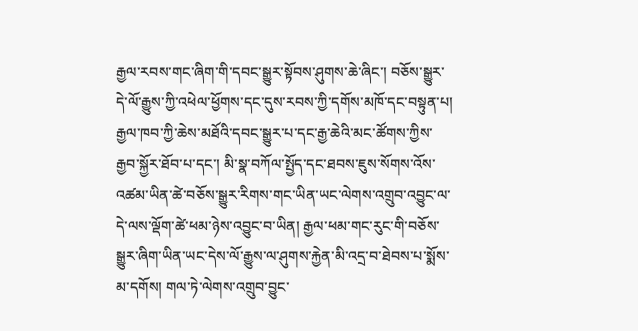རྒྱལ་རབས་གང་ཞིག་གི་དབང་སྒྱུར་སྟོབས་ཤུགས་ཆེ་ཞིང་། བཅོས་སྒྱུར་དེ་ལོ་རྒྱུས་ཀྱི་འཕེལ་ཕྱོགས་དང་དུས་རབས་ཀྱི་དགོས་མཁོ་དང་བསྟུན་པ། རྒྱལ་ཁབ་ཀྱི་ཆེས་མཐོའི་དབང་སྒྱུར་པ་དང་རྒྱ་ཆེའི་མང་ཚོགས་ཀྱིས་རྒྱབ་སྐྱོར་ཐོབ་པ་དང་། མི་སྣ་བཀོལ་སྤྱོད་དང་ཐབས་ཇུས་སོགས་འོས་འཚམ་ཡིན་ཚེ་བཅོས་སྒྱུར་རིགས་གང་ཡིན་ཡང་ལེགས་འགྲུབ་འབྱུང་ལ་དེ་ལས་ལྡོག་ཚེ་ཕམ་ཉེས་འབྱུང་བ་ཡིན། རྒྱལ་ཕམ་གང་རུང་གི་བཅོས་སྒྱུར་ཞིག་ཡིན་ཡང་དེས་ལོ་རྒྱུས་ལ་ཤུགས་རྐྱེན་མི་འདྲ་བ་ཐེབས་པ་སྨོས་མ་དགོས། གལ་ཏེ་ལེགས་འགྲུབ་བྱུང་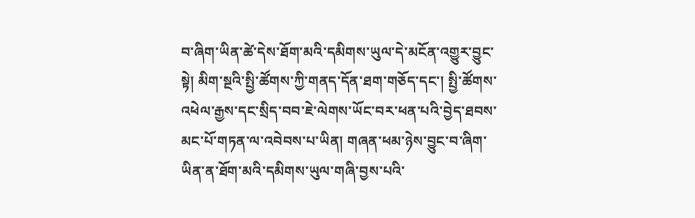བ་ཞིག་ཡིན་ཚེ་དེས་ཐོག་མའི་དམིགས་ཡུལ་དེ་མངོན་འགྱུར་བྱུང་སྟེ། མིག་སྔའི་སྤྱི་ཚོགས་ཀྱི་གནད་དོན་ཐག་གཅོད་དང་། སྤྱི་ཚོགས་འཕེལ་རྒྱས་དང་སྲིད་བབ་ཇེ་ལེགས་ཡོང་བར་ཕན་པའི་བྱེད་ཐབས་མང་པོ་གཏན་ལ་འབེབས་པ་ཡིན། གཞན་ཕམ་ཉེས་བྱུང་བ་ཞིག་ཡིན་ན་ཐོག་མའི་དམིགས་ཡུལ་གཞི་བྱས་པའི་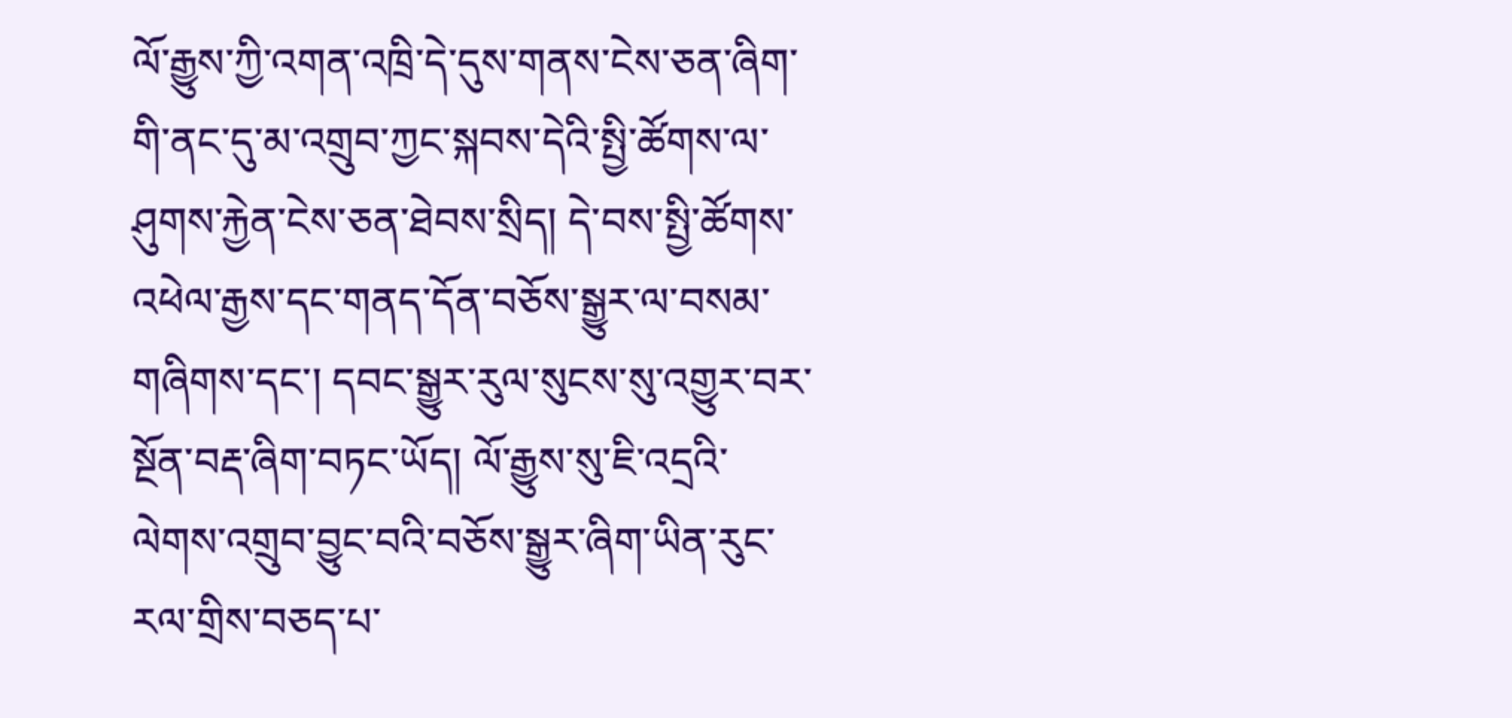ལོ་རྒྱུས་ཀྱི་འགན་འཁྲི་དེ་དུས་གནས་ངེས་ཅན་ཞིག་གི་ནང་དུ་མ་འགྲུབ་ཀྱང་སྐབས་དེའི་སྤྱི་ཚོགས་ལ་ཤུགས་རྐྱེན་ངེས་ཅན་ཐེབས་སྲིད། དེ་བས་སྤྱི་ཚོགས་འཕེལ་རྒྱས་དང་གནད་དོན་བཅོས་སྒྱུར་ལ་བསམ་གཞིགས་དང་། དབང་སྒྱུར་རུལ་སུངས་སུ་འགྱུར་བར་སྔོན་བརྡ་ཞིག་བཏང་ཡོད། ལོ་རྒྱུས་སུ་ཇི་འདྲའི་ལེགས་འགྲུབ་བྱུང་བའི་བཅོས་སྒྱུར་ཞིག་ཡིན་རུང་རལ་གྲིས་བཅད་པ་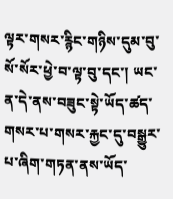ལྟར་གསར་རྙིང་གཉིས་དུམ་བུ་སོ་སོར་ཕྱེ་བ་ལྟ་བུ་དང་། ཡང་ན་དེ་ནས་བཟུང་སྟེ་ཡོད་ཚད་གསར་པ་གསར་རྐྱང་དུ་བསྒྱུར་པ་ཞིག་གཏན་ནས་ཡོད་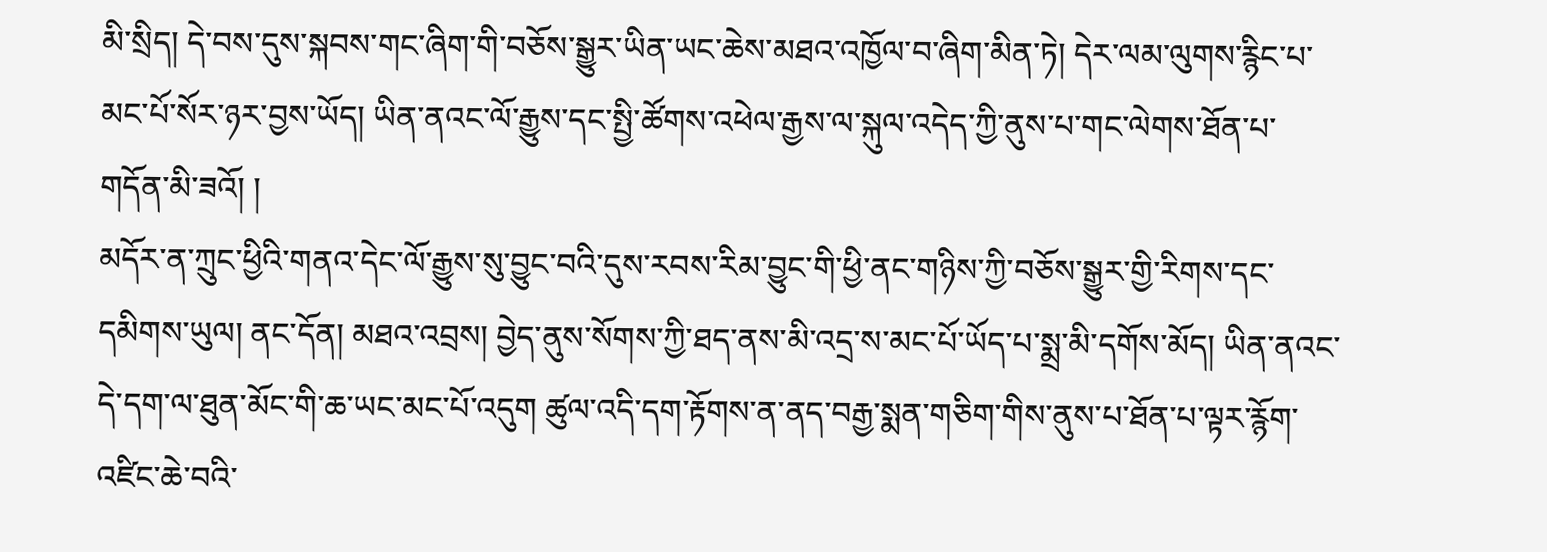མི་སྲིད། དེ་བས་དུས་སྐབས་གང་ཞིག་གི་བཅོས་སྒྱུར་ཡིན་ཡང་ཆེས་མཐའ་འཁྱོལ་བ་ཞིག་མིན་ཏེ། དེར་ལམ་ལུགས་རྙིང་པ་མང་པོ་སོར་ཉར་བྱས་ཡོད། ཡིན་ནའང་ལོ་རྒྱུས་དང་སྤྱི་ཚོགས་འཕེལ་རྒྱས་ལ་སྐུལ་འདེད་ཀྱི་ནུས་པ་གང་ལེགས་ཐོན་པ་གདོན་མི་ཟའོ། །
མདོར་ན་ཀྲུང་ཕྱིའི་གནའ་དེང་ལོ་རྒྱུས་སུ་བྱུང་བའི་དུས་རབས་རིམ་བྱུང་གི་ཕྱི་ནང་གཉིས་ཀྱི་བཅོས་སྒྱུར་གྱི་རིགས་དང་དམིགས་ཡུལ། ནང་དོན། མཐའ་འབྲས། བྱེད་ནུས་སོགས་ཀྱི་ཐད་ནས་མི་འདྲ་ས་མང་པོ་ཡོད་པ་སྨྲ་མི་དགོས་མོད། ཡིན་ནའང་དེ་དག་ལ་ཐུན་མོང་གི་ཆ་ཡང་མང་པོ་འདུག ཚུལ་འདི་དག་རྟོགས་ན་ནད་བརྒྱ་སྨན་གཅིག་གིས་ནུས་པ་ཐོན་པ་ལྟར་རྙོག་འཛིང་ཆེ་བའི་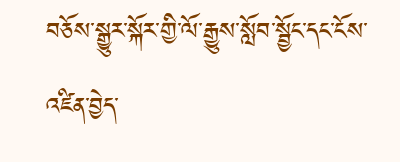བཅོས་སྒྱུར་སྐོར་གྱི་ལོ་རྒྱུས་སློབ་སྦྱོང་དང་ངོས་འཛིན་བྱེད་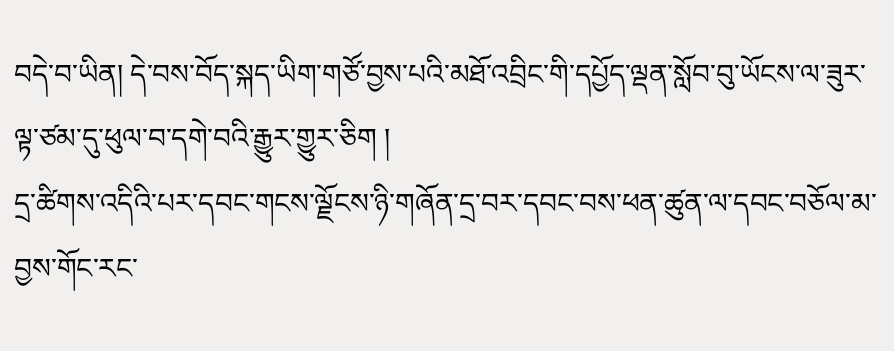བདེ་བ་ཡིན། དེ་བས་བོད་སྐད་ཡིག་གཙོ་བྱས་པའི་མཐོ་འབྲིང་གི་དཔྱོད་ལྡན་སློབ་བུ་ཡོངས་ལ་ཟུར་ལྟ་ཙམ་དུ་ཕུལ་བ་དགེ་བའི་རྒྱུར་གྱུར་ཅིག །
དྲ་ཚིགས་འདིའི་པར་དབང་གངས་ལྗོངས་ཉི་གཞོན་དྲ་བར་དབང་བས་ཕན་ཚུན་ལ་དབང་བཅོལ་མ་བྱས་གོང་རང་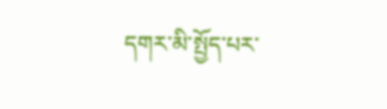དགར་མི་སྤྱོད་པར་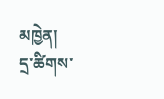མཁྱེན།
དྲ་ཚིགས་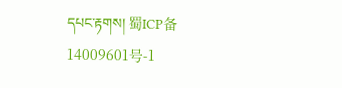དཔང་རྟགས། 蜀ICP备14009601号-1